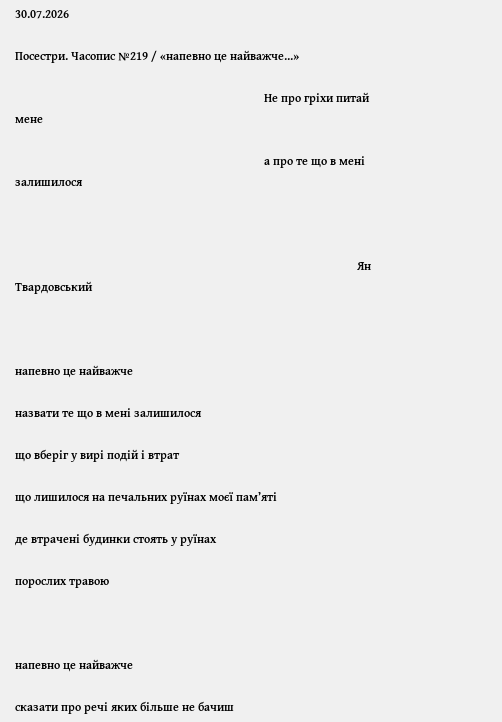30.07.2026

Посестри. Часопис №219 / «напевно це найважче...»

                                                                                   Не про гріхи питай мене

                                                                                   а про те що в мені залишилося



                                                                                                                  Ян Твардовський



напевно це найважче

назвати те що в мені залишилося

що вберіг у вирі подій і втрат

що лишилося на печальних руїнах моєї пам’яті

де втрачені будинки стоять у руїнах

порослих травою



напевно це найважче

сказати про речі яких більше не бачиш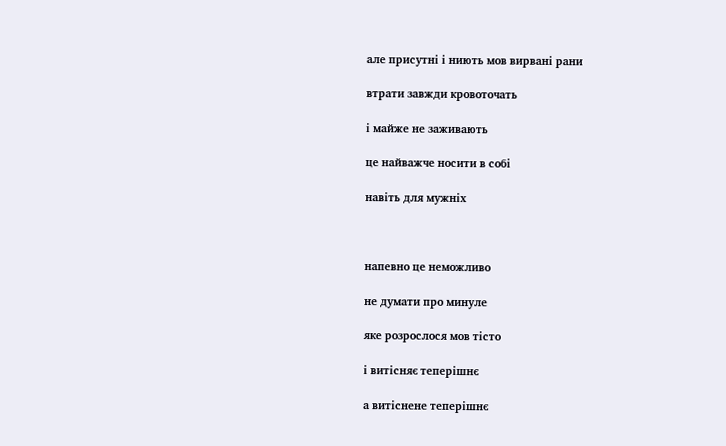але присутні і ниють мов вирвані рани

втрати завжди кровоточать

і майже не заживають

це найважче носити в собі

навіть для мужніх



напевно це неможливо

не думати про минуле

яке розрослося мов тісто

і витісняє теперішнє

а витіснене теперішнє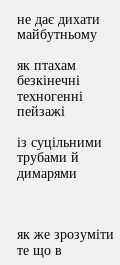не дає дихати майбутньому

як птахам безкінечні техногенні пейзажі

із суцільними трубами й димарями



як же зрозуміти те що в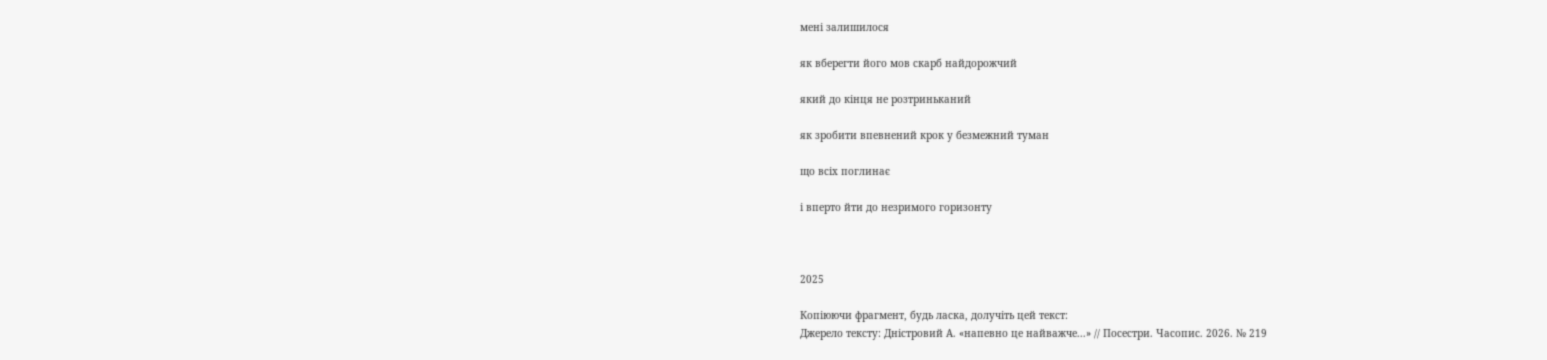мені залишилося

як вберегти його мов скарб найдорожчий

який до кінця не розтриньканий

як зробити впевнений крок у безмежний туман

що всіх поглинає

і вперто йти до незримого горизонту



2025

Копіюючи фрагмент, будь ласка, долучіть цей текст:
Джерело тексту: Дністровий А. «напевно це найважче...» // Посестри. Часопис. 2026. № 219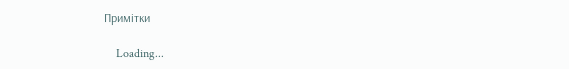Примітки

    Loading...